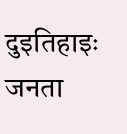दुइतिहाइः जनता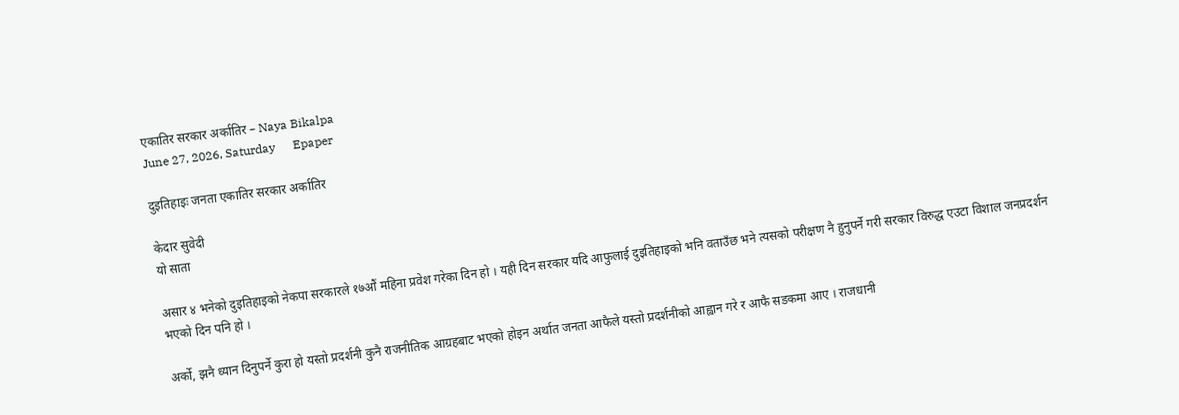एकातिर सरकार अर्कातिर – Naya Bikalpa
June 27, 2026, Saturday      Epaper

दुइतिहाइः जनता एकातिर सरकार अर्कातिर

केदार सुवेदी
यो साता

असार ४ भनेको दुइतिहाइको नेकपा सरकारले १७औं महिना प्रवेश गरेका दिन हो । यही दिन सरकार यदि आफुलाई दुइतिहाइको भनि वताउँछ भने त्यसको परीक्षण नै हुनुपर्ने गरी सरकार विरुद्ध एउटा विशाल जनप्रदर्शन भएको दिन पनि हो ।

अर्को, झनै ध्यान दिनुपर्ने कुरा हो यस्तो प्रदर्शनी कुनै राजनीतिक आग्रहबाट भएको होइन अर्थात जनता आफैले यस्तो प्रदर्शनीको आह्वान गरे र आफै सडकमा आए । राजधानी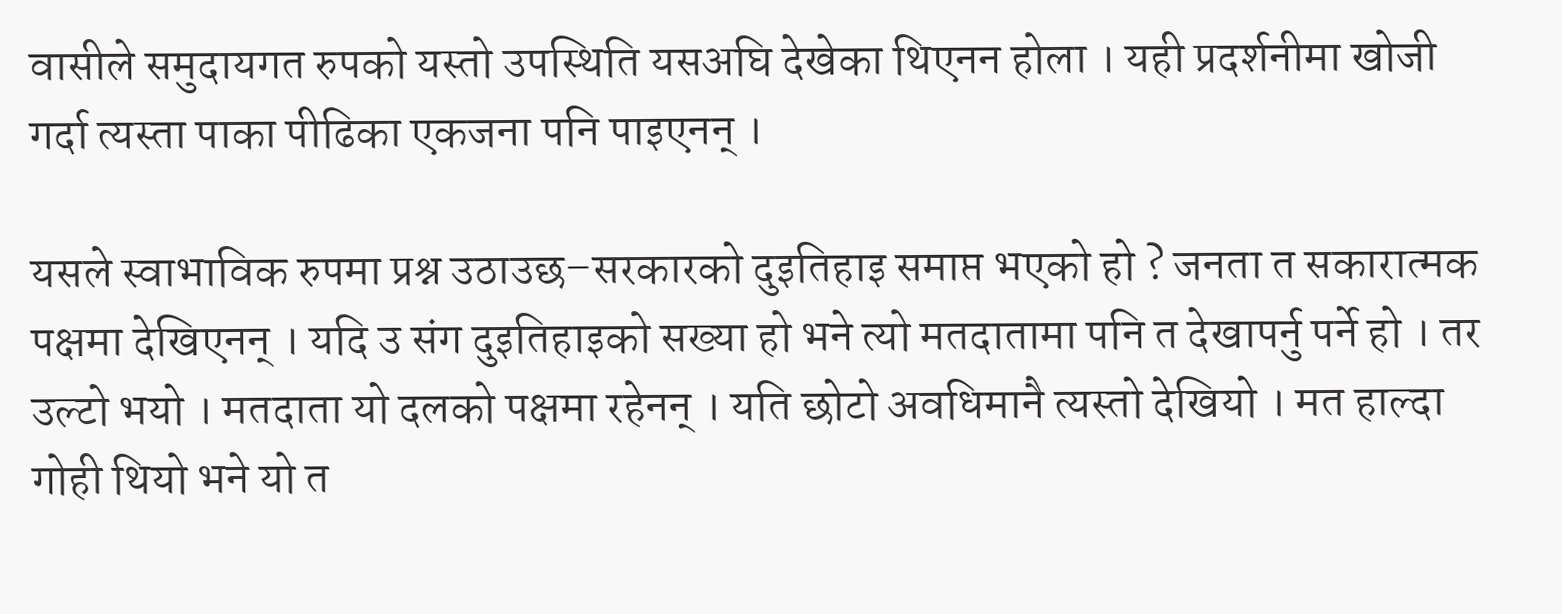वासीले समुदायगत रुपको यस्तो उपस्थिति यसअघि देखेका थिएनन होला । यही प्रदर्शनीमा खोजी गर्दा त्यस्ता पाका पीढिका एकजना पनि पाइएनन् ।

यसले स्वाभाविक रुपमा प्रश्न उठाउछ–सरकारको दुइतिहाइ समाप्त भएको हो ? जनता त सकारात्मक पक्षमा देखिएनन् । यदि उ संग दुइतिहाइको सख्या हो भने त्यो मतदातामा पनि त देखापर्नु पर्ने हो । तर उल्टो भयो । मतदाता यो दलको पक्षमा रहेनन् । यति छोटो अवधिमानै त्यस्तो देखियो । मत हाल्दा गोही थियो भने यो त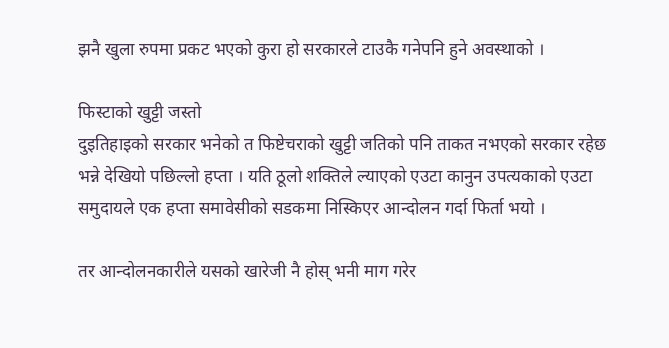झनै खुला रुपमा प्रकट भएको कुरा हो सरकारले टाउकै गनेपनि हुने अवस्थाको ।

फिस्टाको खुट्टी जस्तो
दुइतिहाइको सरकार भनेको त फिष्टेचराको खुट्टी जतिको पनि ताकत नभएको सरकार रहेछ भन्ने देखियो पछिल्लो हप्ता । यति ठूलो शक्तिले ल्याएको एउटा कानुन उपत्यकाको एउटा समुदायले एक हप्ता समावेसीको सडकमा निस्किएर आन्दोलन गर्दा फिर्ता भयो ।

तर आन्दोलनकारीले यसको खारेजी नै होस् भनी माग गरेर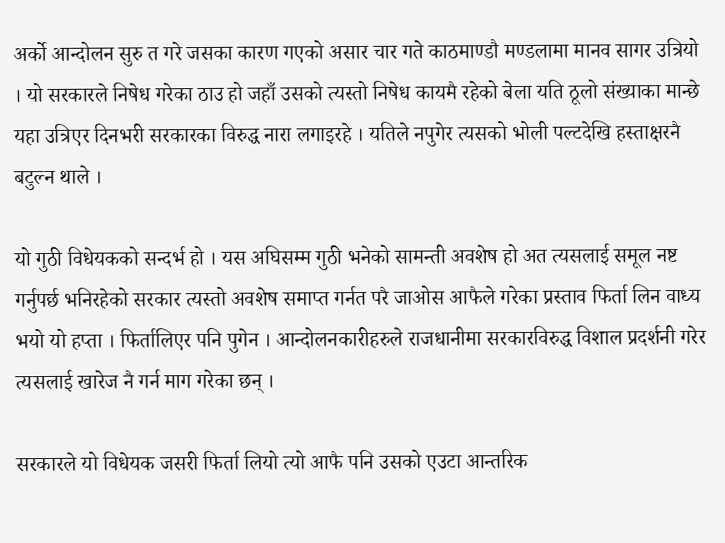अर्को आन्दोलन सुरु त गरे जसका कारण गएको असार चार गते काठमाण्डौ मण्डलामा मानव सागर उत्रियो । यो सरकारले निषेध गरेका ठाउ हो जहाँ उसको त्यस्तो निषेध कायमै रहेको बेला यति ठूलो संख्याका मान्छे यहा उत्रिएर दिनभरी सरकारका विरुद्ध नारा लगाइरहे । यतिले नपुगेर त्यसको भोली पल्टदेखि हस्ताक्षरनै बटुल्न थाले ।

यो गुठी विधेयकको सन्दर्भ हो । यस अघिसम्म गुठी भनेको सामन्ती अवशेष हो अत त्यसलाई समूल नष्ट गर्नुपर्छ भनिरहेको सरकार त्यस्तो अवशेष समाप्त गर्नत परै जाओस आफैले गरेका प्रस्ताव फिर्ता लिन वाध्य भयो यो हप्ता । फिर्तालिएर पनि पुगेन । आन्दोलनकारीहरुले राजधानीमा सरकारविरुद्ध विशाल प्रदर्शनी गरेर त्यसलाई खारेज नै गर्न माग गरेका छन् ।

सरकारले यो विधेयक जसरी फिर्ता लियो त्यो आफै पनि उसको एउटा आन्तरिक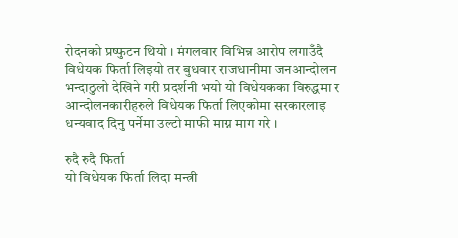रोदनको प्रष्फुटन थियो । मंगलवार विभिन्न आरोप लगाउँदै विधेयक फिर्ता लिइयो तर बुधवार राजधानीमा जनआन्दोलन भन्दाठुलो देखिने गरी प्रदर्शनी भयो यो विधेयकका विरुद्धमा र आन्दोलनकारीहरुले विधेयक फिर्ता लिएकोमा सरकारलाइ धन्यवाद दिनु पर्नेमा उल्टो माफी माग्न माग गरे ।

रुदै रुदै फिर्ता
यो विधेयक फिर्ता लिदा मन्त्री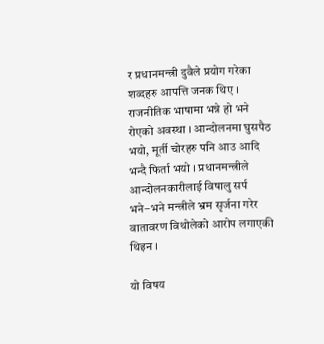र प्रधानमन्त्री दुवैले प्रयोग गरेका शव्दहरु आपत्ति जनक थिए । राजनीतिक भाषामा भन्ने हो भने रोएको अवस्था । आन्दोलनमा घुसपैठ भयो, मूर्ती चोरहरु पनि आउ आदि भन्दै फिर्ता भयो । प्रधानमन्त्रीले आन्दोलनकारीलाई विषालु सर्प भने–भने मन्त्रीले भ्रम सृर्जना गरेर वातावरण विथोलेको आरोप लगाएकी थिइन ।

यो विषय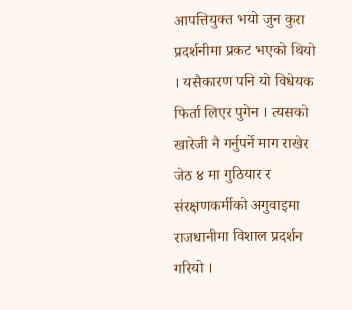आपत्तियुक्त भयो जुन कुरा प्रदर्शनीमा प्रकट भएको थियो । यसैकारण पनि यो विधेयक फिर्ता लिएर पुगेन । त्यसको खारेजी नै गर्नुपर्ने माग राखेर जेठ ४ मा गुठियार र संरक्षणकर्मीको अगुवाइमा राजधानीमा विशाल प्रदर्शन गरियो ।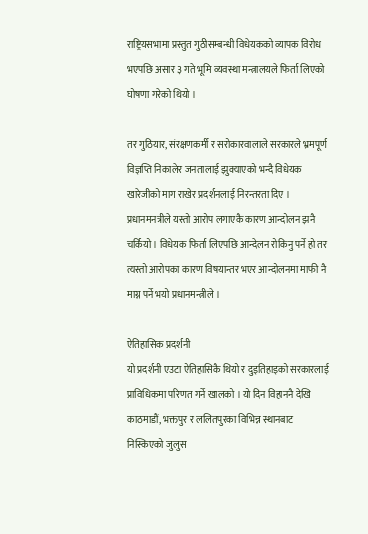राष्ट्रियसभामा प्रस्तुत गुठीसम्बन्धी विधेयकको व्यापक विरोध भएपछि असार ३ गते भूमि व्यवस्था मन्त्रालयले फिर्ता लिएको घोषणा गरेको थियो ।

तर गुठियार, संरक्षणकर्मी र सरोकारवालाले सरकारले भ्रमपूर्ण विज्ञप्ति निकालेर जनतालाई झुक्याएको भन्दै विधेयक खारेजीको माग राखेर प्रदर्शनलाई निरन्तरता दिए । प्रधानमनत्रीले यस्तो आरोप लगाएकै कारण आन्दोलन झनै चर्कियो । विधेयक फिर्ता लिएपछि आन्देलन रोकिनु पर्ने हो तर त्यस्तो आरोपका कारण विषयान्तर भएर आन्दोलनमा माफी नै माग्न पर्ने भयो प्रधानमन्त्रीले ।

ऐतिहासिक प्रदर्शनी
यो प्रदर्शनी एउटा ऐतिहासिकै थियो र दुइतिहाइको सरकारलाई प्राविधिकमा परिणत गर्ने खालको । यो दिन विहाननै देखि काठमाडौं, भक्तपुर र ललितपुरका विभिन्न स्थानबाट निस्किएको जुलुस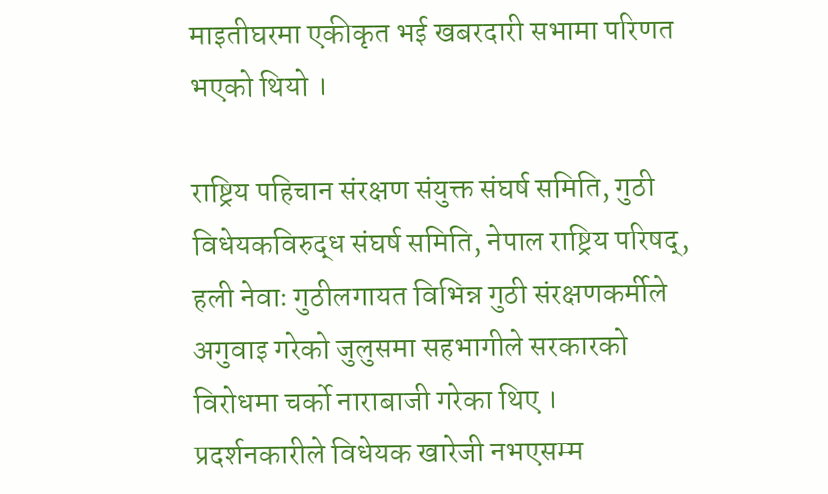माइतीघरमा एकीकृत भई खबरदारी सभामा परिणत भएको थियो ।

राष्ट्रिय पहिचान संरक्षण संयुक्त संघर्ष समिति, गुठी विधेयकविरुद्ध संघर्ष समिति, नेपाल राष्ट्रिय परिषद्, हली नेवाः गुठीलगायत विभिन्न गुठी संरक्षणकर्मीले अगुवाइ गरेको जुलुसमा सहभागीले सरकारको विरोधमा चर्को नाराबाजी गरेका थिए । प्रदर्शनकारीले विधेयक खारेजी नभएसम्म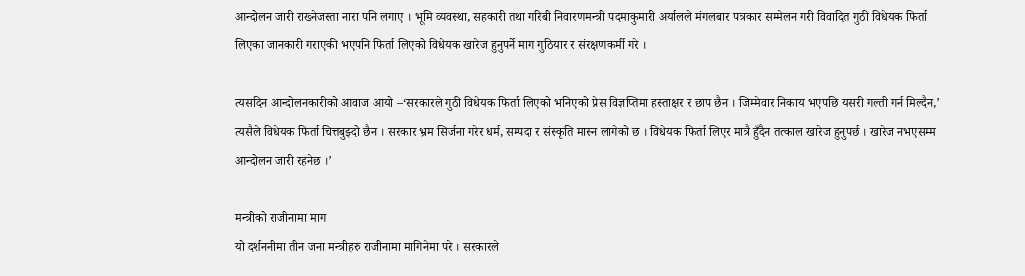आन्दोलन जारी राख्नेजस्ता नारा पनि लगाए । भूमि व्यवस्था, सहकारी तथा गरिबी निवारणमन्त्री पदमाकुमारी अर्यालले मंगलबार पत्रकार सम्मेलन गरी विवादित गुठी विधेयक फिर्ता लिएका जानकारी गराएकी भएपनि फिर्ता लिएको विधेयक खारेज हुनुपर्ने माग गुठियार र संरक्षणकर्मी गरे ।

त्यसदिन आन्दोलनकारीको आवाज आयो –‘सरकारले गुठी विधेयक फिर्ता लिएको भनिएको प्रेस विज्ञप्तिमा हस्ताक्षर र छाप छैन । जिम्मेवार निकाय भएपछि यसरी गल्ती गर्न मिल्दैन,’ त्यसैले विधेयक फिर्ता चित्तबुझ्दो छैन । सरकार भ्रम सिर्जना गरेर धर्म, सम्पदा र संस्कृति मास्न लागेको छ । विधेयक फिर्ता लिएर मात्रै हुँदैन तत्काल खारेज हुनुपर्छ । खारेज नभएसम्म आन्दोलन जारी रहनेछ ।’

मन्त्रीको राजीनामा माग
यो दर्शननीमा तीन जना मन्त्रीहरु राजीनामा मागिनेमा परे । सरकारले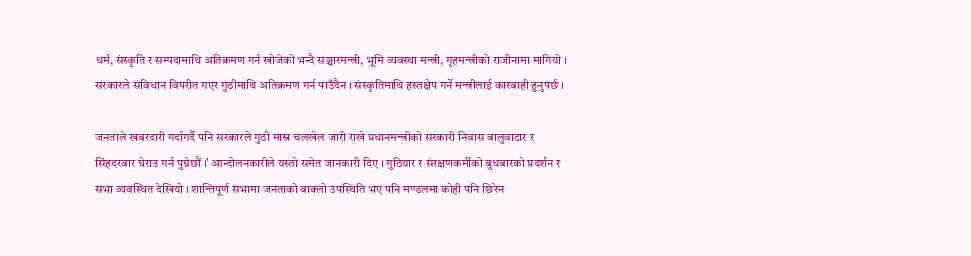धर्म, संस्कृति र सम्पदामाथि अतिक्रमण गर्न खोजेको भन्दै सञ्चारमन्त्री, भूमि व्यवस्था मन्त्री, गृहमन्त्रीको राजीनामा मागियो । सरकारले संविधान विपरीत गएर गुठीमाथि अतिक्रमण गर्न पाउँदैन । संस्कृतिमाथि हस्तक्षेप गर्ने मन्त्रीलाई कारबाही हुनुपर्छ ।

जनताले खबरदारी गर्दागर्दै पनि सरकारले गुठी मास्न चलखेल जारी राखे प्रधानमन्त्रीको सरकारी निवास बालुवाटार र सिंहदरबार घेराउ गर्न पुग्नेछौं ।’ आन्दोलनकारीले यस्तो समेत जानकारी दिए । गुठियार र संरक्षणकर्मीको बुधबारको प्रदर्शन र सभा व्यवस्थित देखियो । शान्तिपूर्ण सभामा जनताको बाक्लो उपस्थिति भए पनि मण्डलमा कोही पनि छिरेन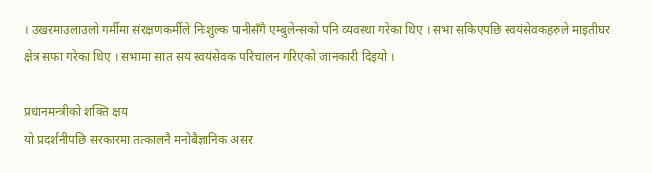। उखरमाउलाउलो गर्मीमा संरक्षणकर्मीले निःशुल्क पानीसँगै एम्बुलेन्सको पनि व्यवस्था गरेका थिए । सभा सकिएपछि स्वयंसेवकहरुले माइतीघर क्षेत्र सफा गरेका थिए । सभामा सात सय स्वयंसेवक परिचालन गरिएको जानकारी दिइयो ।

प्रधानमन्त्रीको शक्ति क्षय
यो प्रदर्शनीपछि सरकारमा तत्कालनै मनोबैज्ञानिक असर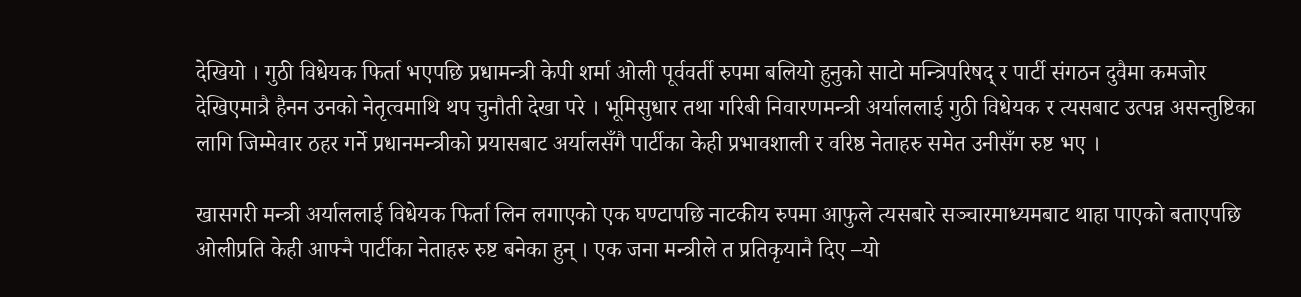देखियो । गुठी विधेयक फिर्ता भएपछि प्रधामन्त्री केपी शर्मा ओली पूर्ववर्ती रुपमा बलियो हुनुको साटो मन्त्रिपरिषद् र पार्टी संगठन दुवैमा कमजोर देखिएमात्रै हैनन उनको नेतृत्वमाथि थप चुनौती देखा परे । भूमिसुधार तथा गरिबी निवारणमन्त्री अर्याललाई गुठी विधेयक र त्यसबाट उत्पन्न असन्तुष्टिका लागि जिम्मेवार ठहर गर्ने प्रधानमन्त्रीको प्रयासबाट अर्यालसँगै पार्टीका केही प्रभावशाली र वरिष्ठ नेताहरु समेत उनीसँग रुष्ट भए ।

खासगरी मन्त्री अर्याललाई विधेयक फिर्ता लिन लगाएको एक घण्टापछि नाटकीय रुपमा आफुले त्यसबारे सञ्चारमाध्यमबाट थाहा पाएको बताएपछि ओलीप्रति केही आफ्नै पार्टीका नेताहरु रुष्ट बनेका हुन् । एक जना मन्त्रीले त प्रतिकृयानै दिए –यो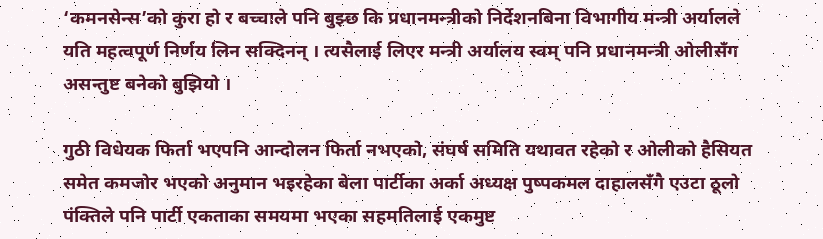‘कमनसेन्स’को कुरा हो र बच्चाले पनि बुझ्छ कि प्रधानमन्त्रीको निर्देशनबिना विभागीय मन्त्री अर्यालले यति महत्वपूर्ण निर्णय लिन सक्दिनन् । त्यसैलाई लिएर मन्त्री अर्यालय स्वम् पनि प्रधानमन्त्री ओलीसँग असन्तुष्ट बनेको बुझियो ।

गुठी विधेयक फिर्ता भएपनि आन्दोलन फिर्ता नभएको, संघर्ष समिति यथावत रहेको र ओलीको हैसियत समेत कमजोर भएको अनुमान भइरहेका बेला पार्टीका अर्का अध्यक्ष पुष्पकमल दाहालसँगै एउटा ठूलो पंक्तिले पनि पार्टी एकताका समयमा भएका सहमतिलाई एकमुष्ट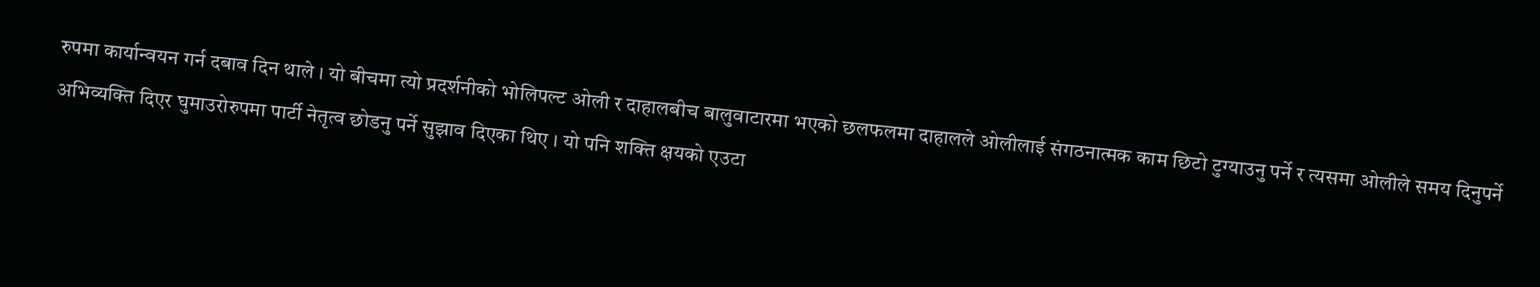रुपमा कार्यान्वयन गर्न दबाव दिन थाले । यो बीचमा त्यो प्रदर्शनीको भोलिपल्ट ओली र दाहालबीच बालुवाटारमा भएको छलफलमा दाहालले ओलीलाई संगठनात्मक काम छिटो टुग्याउनु पर्ने र त्यसमा ओलीले समय दिनुपर्ने अभिव्यक्ति दिएर घुमाउरोरुपमा पार्टी नेतृत्व छोडनु पर्ने सुझाव दिएका थिए । यो पनि शक्ति क्षयको एउटा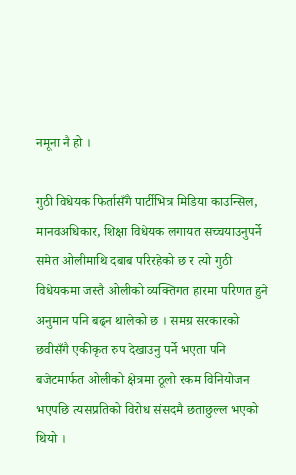नमूना नै हो ।

गुठी विधेयक फिर्तासँगै पार्टीभित्र मिडिया काउन्सिल, मानवअधिकार, शिक्षा विधेयक लगायत सच्चयाउनुपर्ने समेत ओलीमाथि दबाब परिरहेको छ र त्यो गुठी विधेयकमा जस्तै ओलीको व्यक्तिगत हारमा परिणत हुने अनुमान पनि बढ्न थालेको छ । समग्र सरकारको छवीसँगै एकीकृत रुप देखाउनु पर्ने भएता पनि बजेटमार्फत ओलीको क्षेत्रमा ठूलो रकम विनियोजन भएपछि त्यसप्रतिको विरोध संसदमै छताछुल्ल भएको थियो ।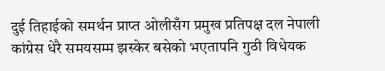दुई तिहाईको समर्थन प्राप्त ओलीसँग प्रमुख प्रतिपक्ष दल नेपाली कांग्रेस धेरै समयसम्म झस्केर बसेको भएतापनि गुठी विधेयक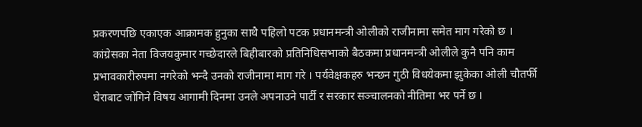प्रकरणपछि एकाएक आक्रामक हुनुका साथै पहिलो पटक प्रधानमन्त्री ओलीको राजीनामा समेत माग गरेको छ । कांग्रेसका नेता विजयकुमार गच्छेदारले बिहीबारको प्रतिनिधिसभाको बैठकमा प्रधानमन्त्री ओलीले कुनै पनि काम प्रभावकारीरुपमा नगरेको भन्दै उनको राजीनामा माग गरे । पर्यवेक्षकहरु भन्छन गुठी विधयेकमा झुकेका ओली चौतर्फी घेराबाट जोगिने विषय आगामी दिनमा उनले अपनाउने पार्टी र सरकार सञ्चालनको नीतिमा भर पर्ने छ ।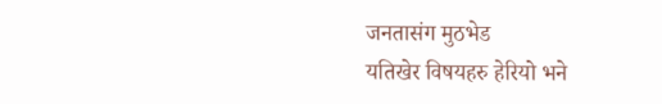जनतासंग मुठभेड
यतिखेर विषयहरु हेरियो भने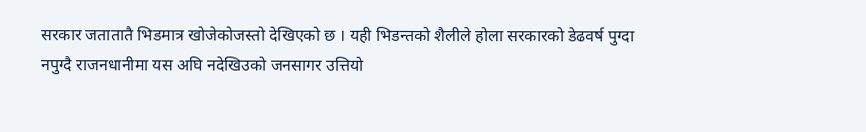सरकार जतातातै भिडमात्र खोजेकोजस्तो देखिएको छ । यही भिडन्तको शैलीले होला सरकारको डेढवर्ष पुग्दा नपुग्दै राजनधानीमा यस अघि नदेखिउको जनसागर उत्तियो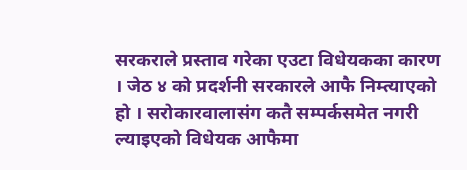सरकराले प्रस्ताव गरेका एउटा विधेयकका कारण । जेठ ४ को प्रदर्शनी सरकारले आफै निम्त्याएको हो । सरोकारवालासंग कतै सम्पर्कसमेत नगरी ल्याइएको विधेयक आफैमा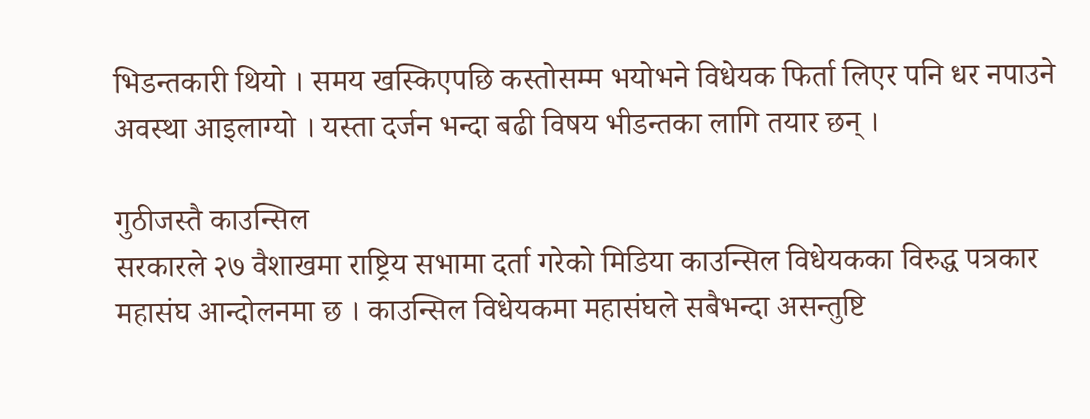भिडन्तकारी थियो । समय खस्किएपछि कस्तोसम्म भयोभने विधेयक फिर्ता लिएर पनि धर नपाउने अवस्था आइलाग्यो । यस्ता दर्जन भन्दा बढी विषय भीडन्तका लागि तयार छन् ।

गुठीजस्तै काउन्सिल
सरकारले २७ वैशाखमा राष्ट्रिय सभामा दर्ता गरेको मिडिया काउन्सिल विधेयकका विरुद्ध पत्रकार महासंघ आन्दोलनमा छ । काउन्सिल विधेयकमा महासंघले सबैभन्दा असन्तुष्टि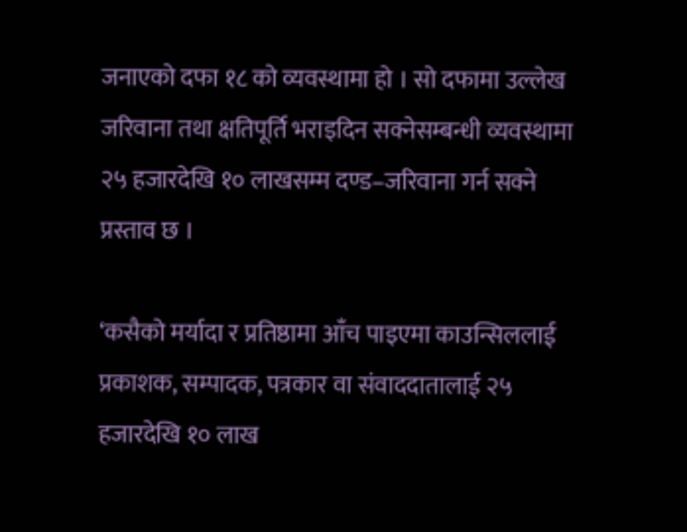जनाएको दफा १८ को व्यवस्थामा हो । सो दफामा उल्लेख जरिवाना तथा क्षतिपूर्ति भराइदिन सक्नेसम्बन्धी व्यवस्थामा २५ हजारदेखि १० लाखसम्म दण्ड–जरिवाना गर्न सक्ने प्रस्ताव छ ।

‘कसैको मर्यादा र प्रतिष्ठामा आँच पाइएमा काउन्सिललाई प्रकाशक, सम्पादक, पत्रकार वा संवाददातालाई २५ हजारदेखि १० लाख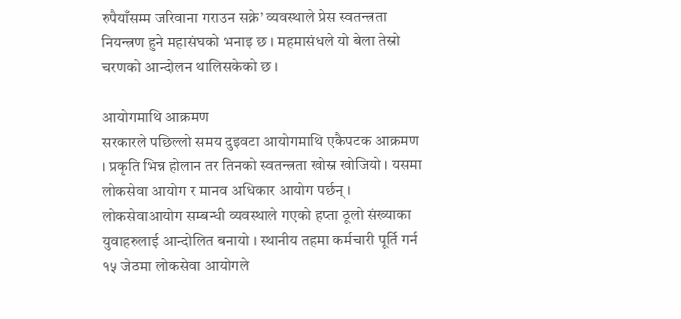रुपैयाँसम्म जरिवाना गराउन सक्ने’ व्यवस्थाले प्रेस स्वतन्त्रता नियन्त्रण हुने महासंघको भनाइ छ । महमासंधले यो बेला तेस्रो चरणको आन्दोलन थालिसकेको छ ।

आयोगमाथि आक्रमण
सरकारले पछिल्लो समय दुइवटा आयोगमाथि एकैपटक आक्रमण । प्रकृति भिन्न होलान तर तिनको स्वतन्त्रता खोस्न खोजियो । यसमा लोकसेवा आयोग र मानव अधिकार आयोग पर्छन् ।
लोकसेवाआयोग सम्बन्धी व्यवस्थाले गएको हप्ता ठूलो संख्याका युवाहरुलाई आन्दोलित बनायो । स्थानीय तहमा कर्मचारी पूर्ति गर्न १५ जेठमा लोकसेवा आयोगले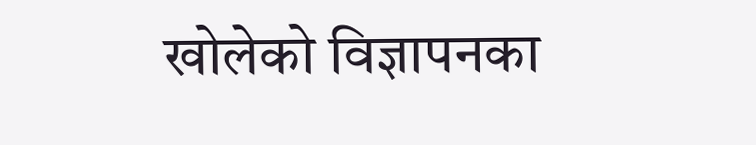खोलेको विज्ञापनका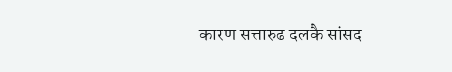कारण सत्तारुढ दलकै सांसद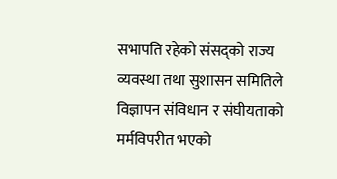सभापति रहेको संसद्को राज्य व्यवस्था तथा सुशासन समितिले विज्ञापन संविधान र संघीयताको मर्मविपरीत भएको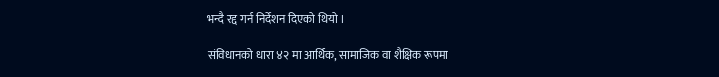भन्दै रद्द गर्न निर्देशन दिएको थियो ।

संविधानको धारा ४२ मा आर्थिक, सामाजिक वा शैक्षिक रूपमा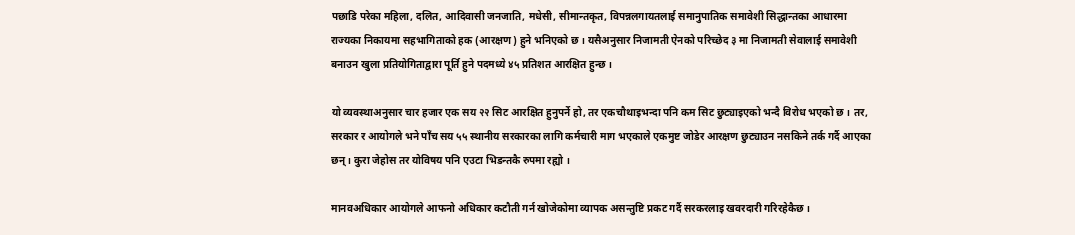पछाडि परेका महिला, दलित, आदिवासी जनजाति, मधेसी, सीमान्तकृत, विपन्नलगायतलाई समानुपातिक समावेशी सिद्धान्तका आधारमा राज्यका निकायमा सहभागिताको हक (आरक्षण) हुने भनिएको छ । यसैअनुसार निजामती ऐनको परिच्छेद ३ मा निजामती सेवालाई समावेशी बनाउन खुला प्रतियोगिताद्वारा पूर्ति हुने पदमध्ये ४५ प्रतिशत आरक्षित हुन्छ ।

यो व्यवस्थाअनुसार चार हजार एक सय २२ सिट आरक्षित हुनुपर्ने हो, तर एकचौथाइभन्दा पनि कम सिट छुट्याइएको भन्दै विरोध भएको छ । तर, सरकार र आयोगले भने पाँच सय ५५ स्थानीय सरकारका लागि कर्मचारी माग भएकाले एकमुष्ट जोडेर आरक्षण छुट्याउन नसकिने तर्क गर्दै आएका छन् । कुरा जेहोस तर योविषय पनि एउटा भिडन्तकै रुपमा रह्यो ।

मानवअधिकार आयोगले आफनो अधिकार कटौती गर्न खोजेकोमा व्यापक असन्तुष्टि प्रकट गर्दै सरकरलाइ खवरदारी गरिरहेकैछ ।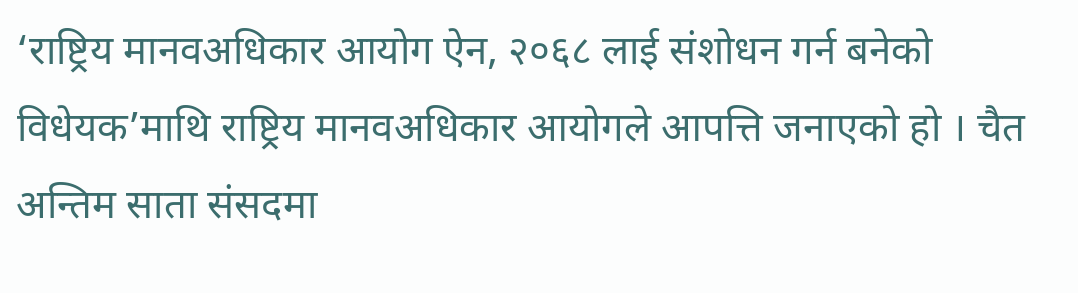‘राष्ट्रिय मानवअधिकार आयोग ऐन, २०६८ लाई संशोधन गर्न बनेको विधेयक’माथि राष्ट्रिय मानवअधिकार आयोगले आपत्ति जनाएको हो । चैत अन्तिम साता संसदमा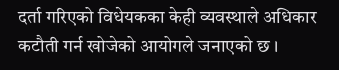दर्ता गरिएको विधेयकका केही व्यवस्थाले अधिकार कटौती गर्न खोजेको आयोगले जनाएको छ ।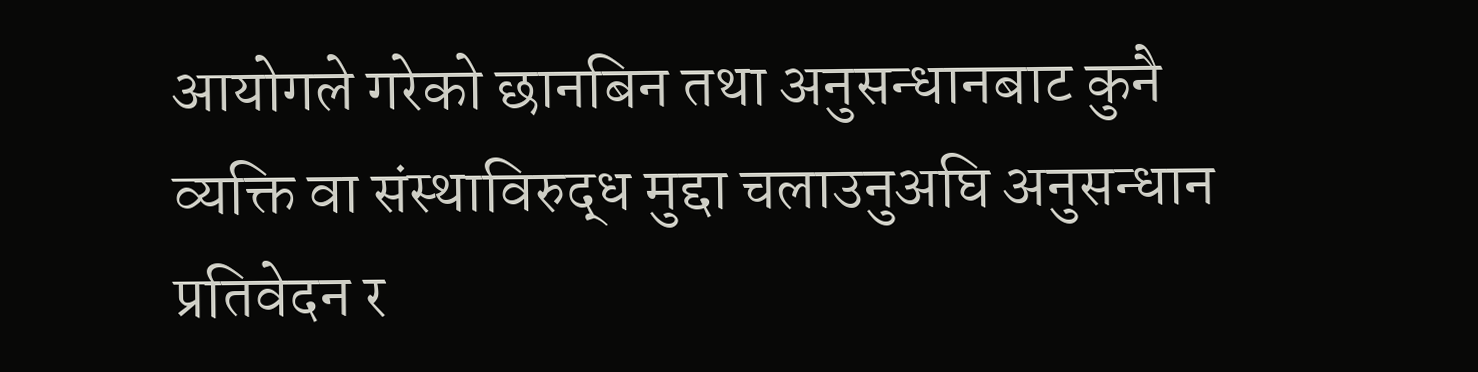आयोगले गरेको छानबिन तथा अनुसन्धानबाट कुनै व्यक्ति वा संस्थाविरुद्ध मुद्दा चलाउनुअघि अनुसन्धान प्रतिवेदन र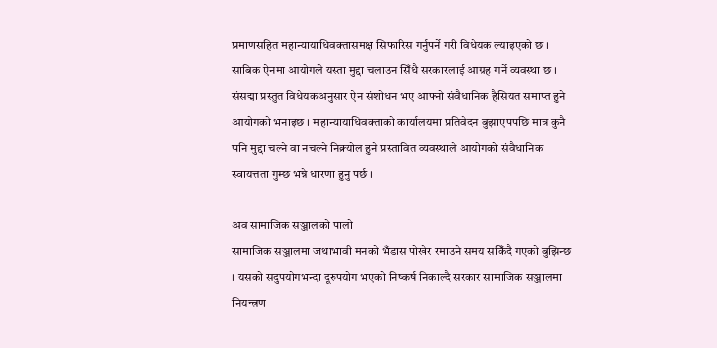प्रमाणसहित महान्यायाधिवक्तासमक्ष सिफारिस गर्नुपर्ने गरी विधेयक ल्याइएको छ । साबिक ऐनमा आयोगले यस्ता मुद्दा चलाउन सिँधै सरकारलाई आग्रह गर्ने व्यवस्था छ । संसद्मा प्रस्तुत विधेयकअनुसार ऐन संशोधन भए आफ्नो संवैधानिक हैसियत समाप्त हुने आयोगको भनाइछ । महान्यायाधिवक्ताको कार्यालयमा प्रतिवेदन बुझाएपपछि मात्र कुनै पनि मुद्दा चल्ने वा नचल्ने निक्र्योल हुने प्रस्तावित व्यवस्थाले आयोगको संवैधानिक स्वायत्तता गुम्छ भन्ने धारणा हुनु पर्छ ।

अव सामाजिक सञ्जालको पालो
सामाजिक सञ्जालमा जथाभावी मनको भँडास पोखेर रमाउने समय सकिँदै गएको बुझिन्छ । यसको सदुपयोगभन्दा दूरुपयोग भएको निष्कर्ष निकाल्दै सरकार सामाजिक सञ्जालमा नियन्त्रण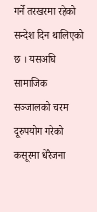गर्ने तरखरमा रहेको सन्देश दिन थालिएको छ । यसअघि सामाजिक सञ्जालको चरम दूरुपयोग गरेको कसूरमा धेरैजना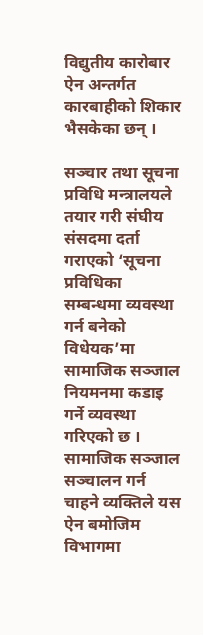विद्युतीय कारोबार ऐन अन्तर्गत कारबाहीको शिकार भैसकेका छन् ।

सञ्चार तथा सूचना प्रविधि मन्त्रालयले तयार गरी संघीय संसदमा दर्ता गराएको ‘सूचना प्रविधिका सम्बन्धमा व्यवस्था गर्न बनेको विधेयक’मा सामाजिक सञ्जाल नियमनमा कडाइ गर्ने व्यवस्था गरिएको छ । सामाजिक सञ्जाल सञ्चालन गर्न चाहने व्यक्तिले यस ऐन बमोजिम विभागमा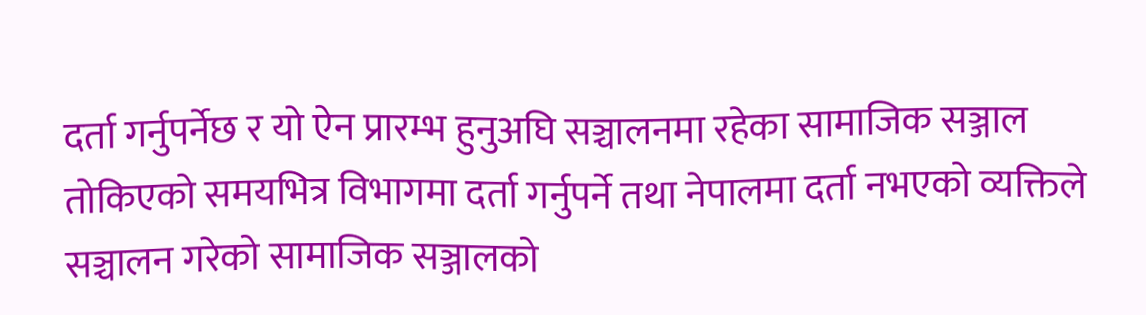दर्ता गर्नुपर्नेछ र यो ऐन प्रारम्भ हुनुअघि सञ्चालनमा रहेका सामाजिक सञ्जाल तोकिएको समयभित्र विभागमा दर्ता गर्नुपर्ने तथा नेपालमा दर्ता नभएको व्यक्तिले सञ्चालन गरेको सामाजिक सञ्जालको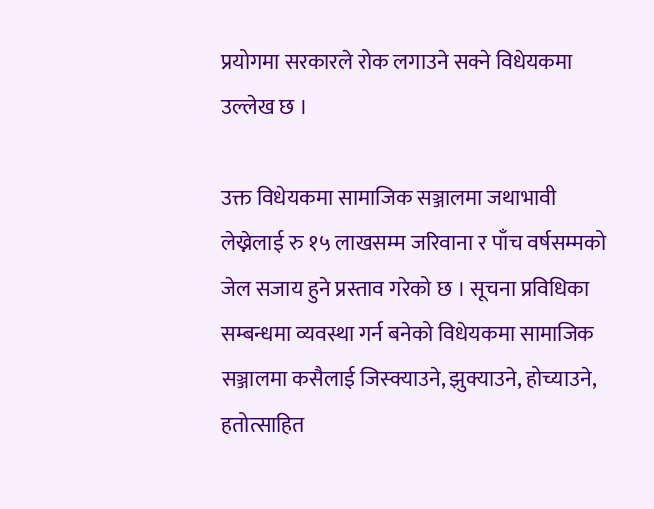प्रयोगमा सरकारले रोक लगाउने सक्ने विधेयकमा उल्लेख छ ।

उक्त विधेयकमा सामाजिक सञ्जालमा जथाभावी लेख्नेलाई रु १५ लाखसम्म जरिवाना र पाँच वर्षसम्मको जेल सजाय हुने प्रस्ताव गरेको छ । सूचना प्रविधिका सम्बन्धमा व्यवस्था गर्न बनेको विधेयकमा सामाजिक सञ्जालमा कसैलाई जिस्क्याउने, झुक्याउने, होच्याउने, हतोत्साहित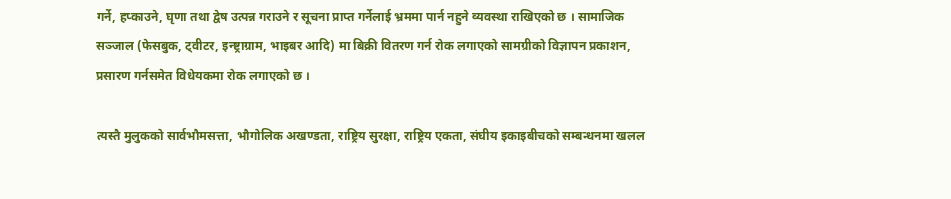गर्ने, हप्काउने, घृणा तथा द्वेष उत्पन्न गराउने र सूचना प्राप्त गर्नेलाई भ्रममा पार्न नहुने व्यवस्था राखिएको छ । सामाजिक सञ्जाल (फेसबुक, ट्वीटर, इन्ष्ट्राग्राम, भाइबर आदि) मा बिक्री वितरण गर्न रोक लगाएको सामग्रीको विज्ञापन प्रकाशन, प्रसारण गर्नसमेत विधेयकमा रोक लगाएको छ ।

त्यस्तै मुलुकको सार्वभौमसत्ता, भौगोलिक अखण्डता, राष्ट्रिय सुरक्षा, राष्ट्रिय एकता, संघीय इकाइबीचको सम्बन्धनमा खलल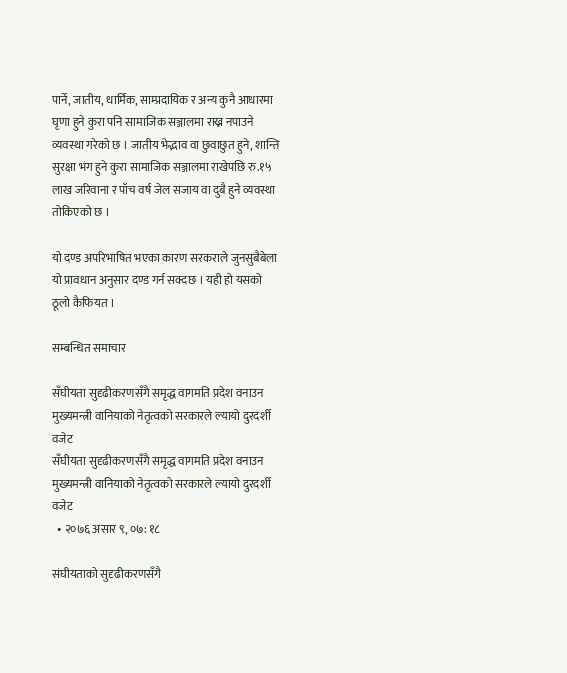पार्ने, जातीय, धार्मिक, साम्प्रदायिक र अन्य कुनै आधारमा घृणा हुने कुरा पनि सामाजिक सञ्जालमा राख्न नपाउने व्यवस्था गरेको छ । जातीय भेद्भाव वा छुवाछुत हुने, शान्ति सुरक्षा भंग हुने कुरा सामाजिक सञ्जालमा राखेपछि रु.१५ लाख जरिवाना र पाँच वर्ष जेल सजाय वा दुबै हुने व्यवस्था तोकिएको छ ।

यो दण्ड अपरिभाषित भएका कारण सरकराले जुनसुबैबेला यो प्रावधान अनुसार दण्ड गर्न सक्दछ । यही हो यसको ठूलो कैफियत ।

सम्बन्धित समाचार

सँघीयता सुदृढीकरणसँगै समृद्ध वागमति प्रदेश वनाउन मुख्यमन्त्री वानियाको नेतृत्वको सरकारले ल्यायो दुरदर्शी वजेट
सँघीयता सुदृढीकरणसँगै समृद्ध वागमति प्रदेश वनाउन मुख्यमन्त्री वानियाको नेतृत्वको सरकारले ल्यायो दुरदर्शी वजेट
  • २०७६ असार ९, ०७: १८

संघीयताको सुदृढीकरणसँगै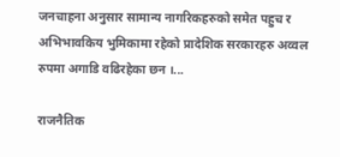जनचाहना अनुसार सामान्य नागरिकहरुको समेत पहुच र अभिभावकिय भुमिकामा रहेको प्रादेशिक सरकारहरु अव्वल रुपमा अगाडि वढिरहेका छन ।...

राजनैतिक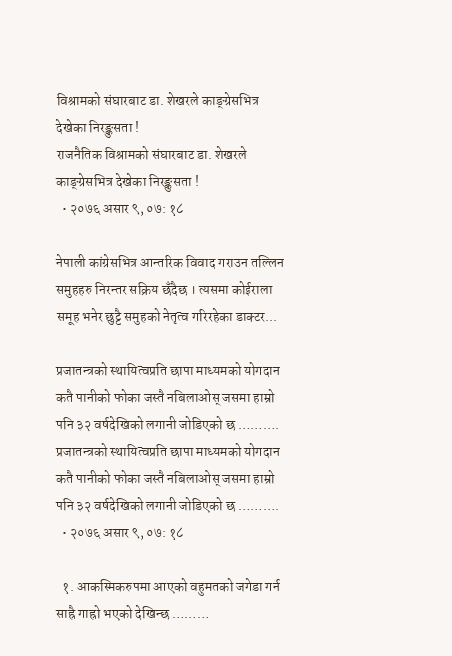विश्रामको संघारबाट डा. शेखरले काङ्ग्रेसभित्र देखेका निरङ्कुसता !
राजनैतिक विश्रामको संघारबाट डा. शेखरले काङ्ग्रेसभित्र देखेका निरङ्कुसता !
  • २०७६ असार ९, ०७: १८

नेपाली कांग्रेसभित्र आन्तरिक विवाद गराउन तल्लिन समुहहरु निरन्तर सक्रिय छँदैछ । त्यसमा कोईराला समूह भनेर छुट्टै समुहको नेतृत्व गरिरहेका डाक्टर...

प्रजातन्त्रको स्थायित्वप्रति छापा माध्यमको योगदान कतै पानीको फोका जस्तै नबिलाओस् जसमा हाम्रो पनि ३२ वर्षदेखिको लगानी जोडिएको छ ……….
प्रजातन्त्रको स्थायित्वप्रति छापा माध्यमको योगदान कतै पानीको फोका जस्तै नबिलाओस् जसमा हाम्रो पनि ३२ वर्षदेखिको लगानी जोडिएको छ ……….
  • २०७६ असार ९, ०७: १८

  १. आकस्मिकरुपमा आएको वहुमतको जगेडा गर्न साह्रै गाह्रो भएको देखिन्छ ………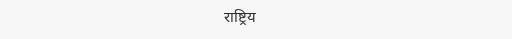राष्ट्रिय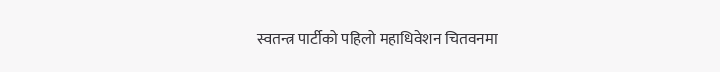स्वतन्त्र पार्टीको पहिलो महाधिवेशन चितवनमा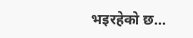भइरहेको छ...